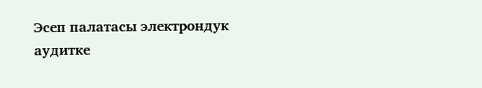Эсеп палатасы электрондук аудитке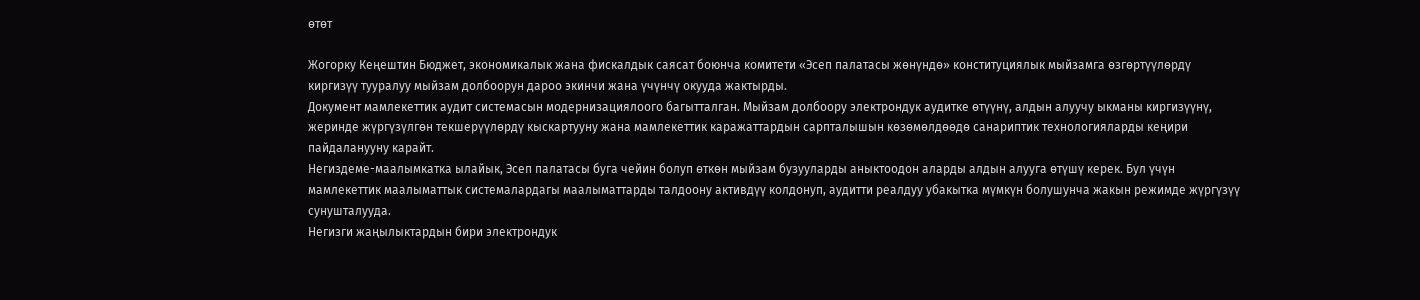өтөт

Жогорку Кеңештин Бюджет, экономикалык жана фискалдык саясат боюнча комитети «Эсеп палатасы жөнүндө» конституциялык мыйзамга өзгөртүүлөрдү киргизүү тууралуу мыйзам долбоорун дароо экинчи жана үчүнчү окууда жактырды.
Документ мамлекеттик аудит системасын модернизациялоого багытталган. Мыйзам долбоору электрондук аудитке өтүүнү, алдын алуучу ыкманы киргизүүнү, жеринде жүргүзүлгөн текшерүүлөрдү кыскартууну жана мамлекеттик каражаттардын сарпталышын көзөмөлдөөдө санариптик технологияларды кеңири пайдаланууну карайт.
Негиздеме-маалымкатка ылайык, Эсеп палатасы буга чейин болуп өткөн мыйзам бузууларды аныктоодон аларды алдын алууга өтүшү керек. Бул үчүн мамлекеттик маалыматтык системалардагы маалыматтарды талдоону активдүү колдонуп, аудитти реалдуу убакытка мүмкүн болушунча жакын режимде жүргүзүү сунушталууда.
Негизги жаңылыктардын бири электрондук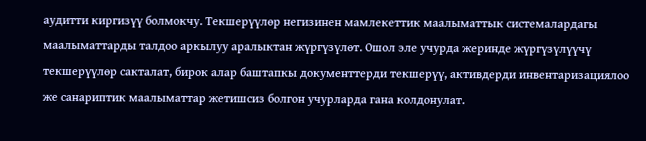аудитти киргизүү болмокчу. Текшерүүлөр негизинен мамлекеттик маалыматтык системалардагы маалыматтарды талдоо аркылуу аралыктан жүргүзүлөт. Ошол эле учурда жеринде жүргүзүлүүчү текшерүүлөр сакталат, бирок алар баштапкы документтерди текшерүү, активдерди инвентаризациялоо же санариптик маалыматтар жетишсиз болгон учурларда гана колдонулат.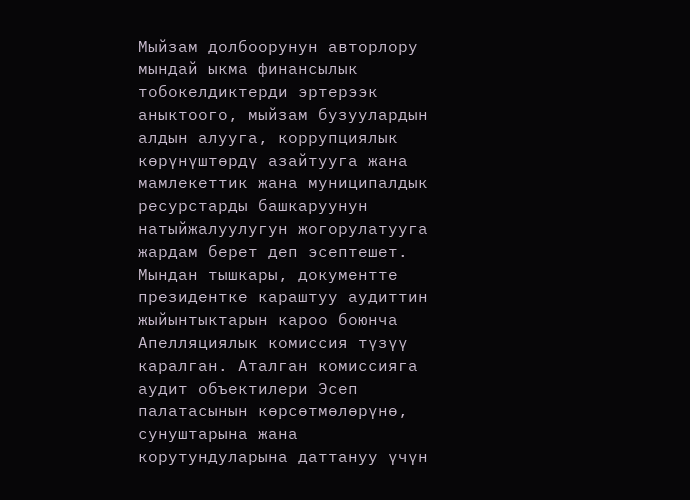Мыйзам долбоорунун авторлору мындай ыкма финансылык тобокелдиктерди эртерээк аныктоого, мыйзам бузуулардын алдын алууга, коррупциялык көрүнүштөрдү азайтууга жана мамлекеттик жана муниципалдык ресурстарды башкаруунун натыйжалуулугун жогорулатууга жардам берет деп эсептешет.
Мындан тышкары, документте президентке караштуу аудиттин жыйынтыктарын кароо боюнча Апелляциялык комиссия түзүү каралган. Аталган комиссияга аудит объектилери Эсеп палатасынын көрсөтмөлөрүнө, сунуштарына жана корутундуларына даттануу үчүн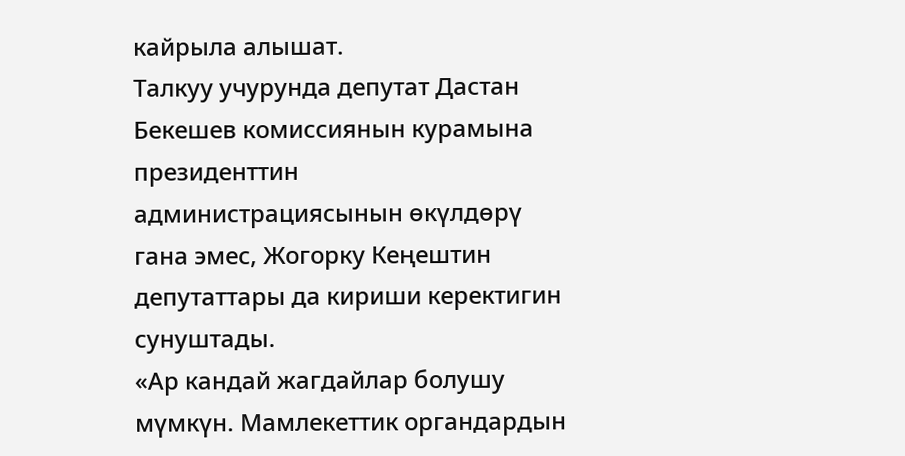кайрыла алышат.
Талкуу учурунда депутат Дастан Бекешев комиссиянын курамына президенттин администрациясынын өкүлдөрү гана эмес, Жогорку Кеңештин депутаттары да кириши керектигин сунуштады.
«Ар кандай жагдайлар болушу мүмкүн. Мамлекеттик органдардын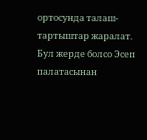ортосунда талаш-тартыштар жаралат. Бул жерде болсо Эсеп палатасынан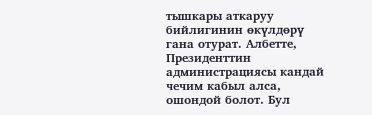тышкары аткаруу бийлигинин өкүлдөрү гана отурат. Албетте, Президенттин администрациясы кандай чечим кабыл алса, ошондой болот. Бул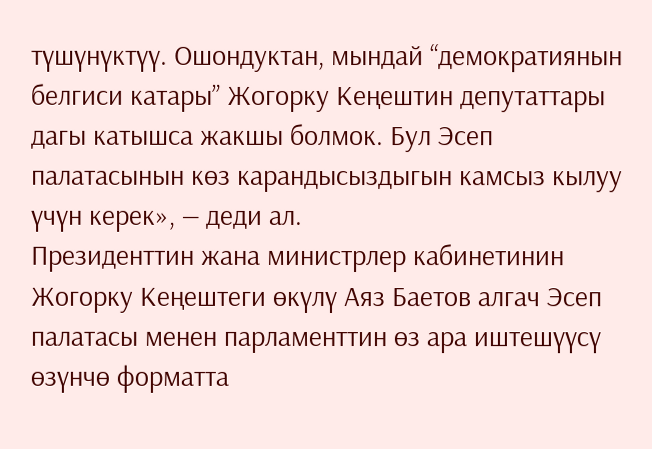түшүнүктүү. Ошондуктан, мындай “демократиянын белгиси катары” Жогорку Кеңештин депутаттары дагы катышса жакшы болмок. Бул Эсеп палатасынын көз карандысыздыгын камсыз кылуу үчүн керек», — деди ал.
Президенттин жана министрлер кабинетинин Жогорку Кеңештеги өкүлү Аяз Баетов алгач Эсеп палатасы менен парламенттин өз ара иштешүүсү өзүнчө форматта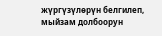жүргүзүлөрүн белгилеп, мыйзам долбоорун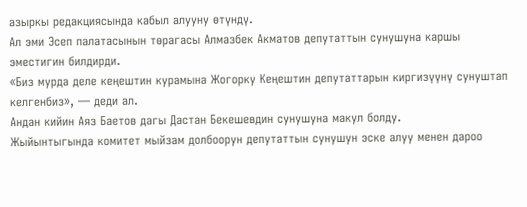азыркы редакциясында кабыл алууну өтүндү.
Ал эми Эсеп палатасынын төрагасы Алмазбек Акматов депутаттын сунушуна каршы эместигин билдирди.
«Биз мурда деле кеңештин курамына Жогорку Кеңештин депутаттарын киргизүүнү сунуштап келгенбиз», — деди ал.
Андан кийин Аяз Баетов дагы Дастан Бекешевдин сунушуна макул болду.
Жыйынтыгында комитет мыйзам долбоорун депутаттын сунушун эске алуу менен дароо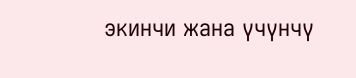экинчи жана үчүнчү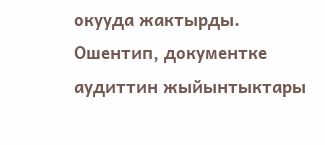окууда жактырды. Ошентип, документке аудиттин жыйынтыктары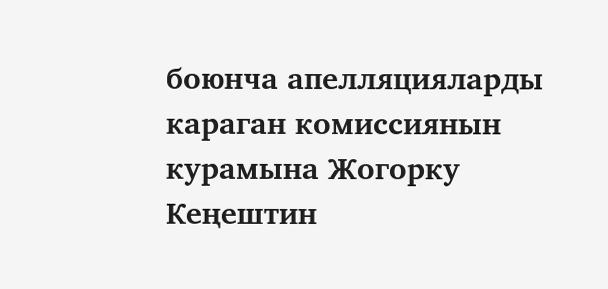боюнча апелляцияларды караган комиссиянын курамына Жогорку Кеңештин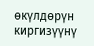өкүлдөрүн киргизүүнү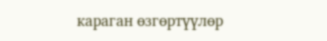караган өзгөртүүлөр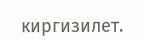киргизилет.